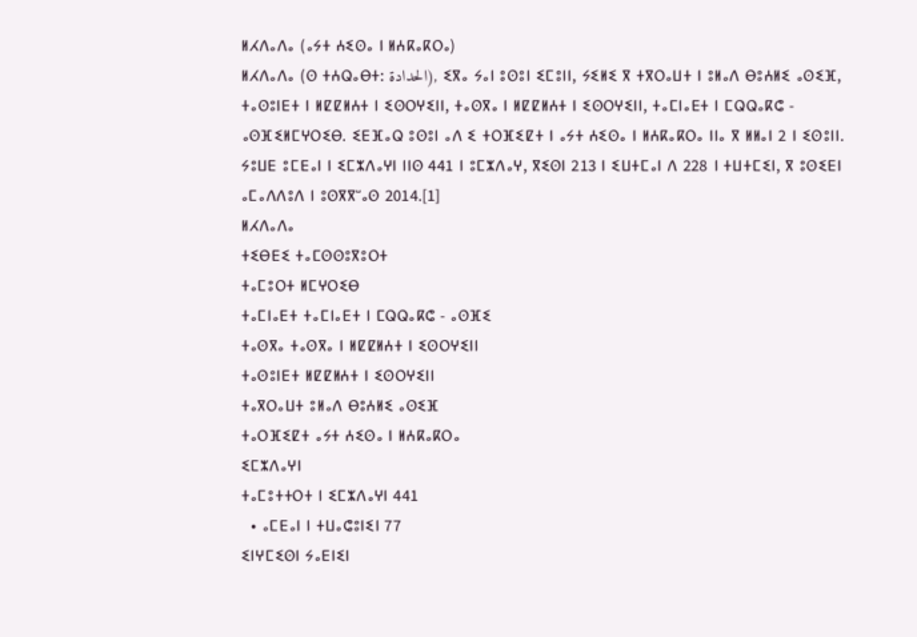ⵍⵃⴷⴰⴷⴰ (ⴰⵢⵜ ⵄⵉⵙⴰ ⵏ ⵍⵄⴽⴰⴽⵔⴰ)
ⵍⵃⴷⴰⴷⴰ (ⵙ ⵜⵄⵕⴰⴱⵜ: الحدادة), ⵉⴳⴰ ⵢⴰⵏ ⵓⵙⵓⵏ ⵉⵎⵓⵏⵏ, ⵢⵉⵍⵉ ⴳ ⵜⴳⵔⴰⵡⵜ ⵏ ⵓⵍⴰⴷ ⴱⵓⵄⵍⵉ ⴰⵙⵉⴼ, ⵜⴰⵙⵓⵏⴹⵜ ⵏ ⵍⵇⵇⵍⵄⵜ ⵏ ⵉⵙⵔⵖⵉⵏⵏ, ⵜⴰⵙⴳⴰ ⵏ ⵍⵇⵇⵍⵄⵜ ⵏ ⵉⵙⵔⵖⵉⵏⵏ, ⵜⴰⵎⵏⴰⴹⵜ ⵏ ⵎⵕⵕⴰⴽⵛ - ⴰⵙⴼⵉⵍⵎⵖⵔⵉⴱ. ⵉⴹⴼⴰⵕ ⵓⵙⵓⵏ ⴰⴷ ⵉ ⵜⵔⴼⵉⵇⵜ ⵏ ⴰⵢⵜ ⵄⵉⵙⴰ ⵏ ⵍⵄⴽⴰⴽⵔⴰ ⵏⵏⴰ ⴳ ⵍⵍⴰⵏ 2 ⵏ ⵉⵙⵓⵏⵏ. ⵢⵓⵡⴹ ⵓⵎⴹⴰⵏ ⵏ ⵉⵎⵣⴷⴰⵖⵏ ⵏⵏⵙ 441 ⵏ ⵓⵎⵣⴷⴰⵖ, ⴳⵉⵙⵏ 213 ⵏ ⵉⵡⵜⵎⴰⵏ ⴷ 228 ⵏ ⵜⵡⵜⵎⵉⵏ, ⴳ ⵓⵙⵉⴹⵏ ⴰⵎⴰⴷⴷⵓⴷ ⵏ ⵓⵙⴳⴳⵯⴰⵙ 2014.[1]
ⵍⵃⴷⴰⴷⴰ
ⵜⵉⴱⴹⵉ ⵜⴰⵎⵙⵙⵓⴳⵓⵔⵜ
ⵜⴰⵎⵓⵔⵜ ⵍⵎⵖⵔⵉⴱ
ⵜⴰⵎⵏⴰⴹⵜ ⵜⴰⵎⵏⴰⴹⵜ ⵏ ⵎⵕⵕⴰⴽⵛ - ⴰⵙⴼⵉ
ⵜⴰⵙⴳⴰ ⵜⴰⵙⴳⴰ ⵏ ⵍⵇⵇⵍⵄⵜ ⵏ ⵉⵙⵔⵖⵉⵏⵏ
ⵜⴰⵙⵓⵏⴹⵜ ⵍⵇⵇⵍⵄⵜ ⵏ ⵉⵙⵔⵖⵉⵏⵏ
ⵜⴰⴳⵔⴰⵡⵜ ⵓⵍⴰⴷ ⴱⵓⵄⵍⵉ ⴰⵙⵉⴼ
ⵜⴰⵔⴼⵉⵇⵜ ⴰⵢⵜ ⵄⵉⵙⴰ ⵏ ⵍⵄⴽⴰⴽⵔⴰ
ⵉⵎⵣⴷⴰⵖⵏ
ⵜⴰⵎⵓⵜⵜⵔⵜ ⵏ ⵉⵎⵣⴷⴰⵖⵏ 441
  • ⴰⵎⴹⴰⵏ ⵏ ⵜⵡⴰⵛⵓⵏⵉⵏ 77
ⵉⵏⵖⵎⵉⵙⵏ ⵢⴰⴹⵏⵉⵏ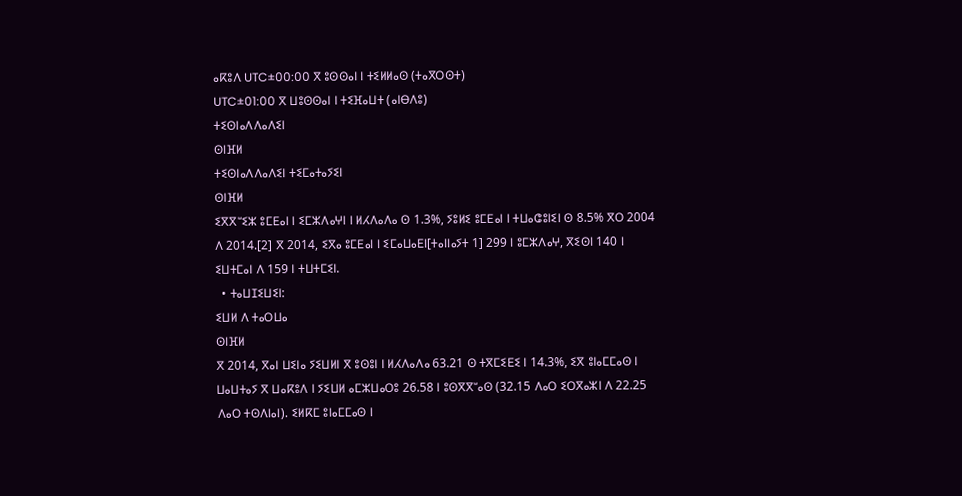ⴰⴽⵓⴷ UTC±00:00 ⴳ ⵓⵙⵙⴰⵏ ⵏ ⵜⵉⵍⵍⴰⵙ (ⵜⴰⴳⵔⵙⵜ)
UTC±01:00 ⴳ ⵡⵓⵙⵙⴰⵏ ⵏ ⵜⵉⴼⴰⵡⵜ (ⴰⵏⴱⴷⵓ)
ⵜⵉⵙⵏⴰⴷⴷⴰⴷⵉⵏ
ⵙⵏⴼⵍ
ⵜⵉⵙⵏⴰⴷⴷⴰⴷⵉⵏ ⵜⵉⵎⴰⵜⴰⵢⵉⵏ
ⵙⵏⴼⵍ
ⵉⴳⴳⵯⵉⵣ ⵓⵎⴹⴰⵏ ⵏ ⵉⵎⵣⴷⴰⵖⵏ ⵏ ⵍⵃⴷⴰⴷⴰ ⵙ 1.3%, ⵢⵓⵍⵉ ⵓⵎⴹⴰⵏ ⵏ ⵜⵡⴰⵛⵓⵏⵉⵏ ⵙ 8.5% ⴳⵔ 2004 ⴷ 2014.[2] ⴳ 2014, ⵉⴳⴰ ⵓⵎⴹⴰⵏ ⵏ ⵉⵎⴰⵡⴰⴹⵏ[ⵜⴰⵏⵏⴰⵢⵜ 1] 299 ⵏ ⵓⵎⵣⴷⴰⵖ, ⴳⵉⵙⵏ 140 ⵏ ⵉⵡⵜⵎⴰⵏ ⴷ 159 ⵏ ⵜⵡⵜⵎⵉⵏ.
  • ⵜⴰⵡⵊⵉⵡⵉⵏ:
ⵉⵡⵍ ⴷ ⵜⴰⵔⵡⴰ
ⵙⵏⴼⵍ
ⴳ 2014, ⴳⴰⵏ ⵡⵉⵏⴰ ⵢⵉⵡⵍⵏ ⴳ ⵓⵙⵓⵏ ⵏ ⵍⵃⴷⴰⴷⴰ 63.21 ⵙ ⵜⴳⵎⵉⴹⵉ ⵏ 14.3%, ⵉⴳ ⵓⵏⴰⵎⵎⴰⵙ ⵏ ⵡⴰⵡⵜⴰⵢ ⴳ ⵡⴰⴽⵓⴷ ⵏ ⵢⵉⵡⵍ ⴰⵎⵣⵡⴰⵔⵓ 26.58 ⵏ ⵓⵙⴳⴳⵯⴰⵙ (32.15 ⴷⴰⵔ ⵉⵔⴳⴰⵣⵏ ⴷ 22.25 ⴷⴰⵔ ⵜⵙⴷⵏⴰⵏ). ⵉⵍⴽⵎ ⵓⵏⴰⵎⵎⴰⵙ ⵏ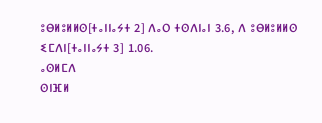ⵓⴱⵍⵓⵍⵍⵙ[ⵜⴰⵏⵏⴰⵢⵜ 2] ⴷⴰⵔ ⵜⵙⴷⵏⴰⵏ 3.6, ⴷ ⵓⴱⵍⵓⵍⵍⵙ ⵉⵎⴷⵏ[ⵜⴰⵏⵏⴰⵢⵜ 3] 1.06.
ⴰⵙⵍⵎⴷ
ⵙⵏⴼⵍ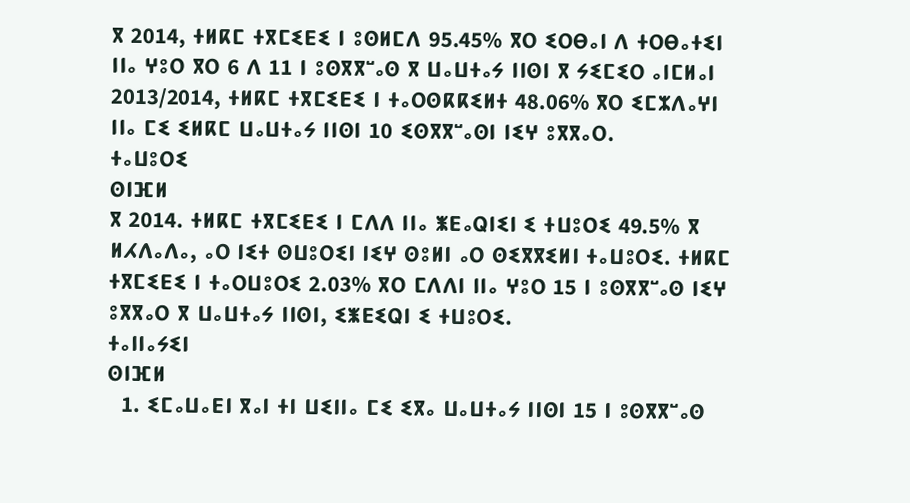ⴳ 2014, ⵜⵍⴽⵎ ⵜⴳⵎⵉⴹⵉ ⵏ ⵓⵙⵍⵎⴷ 95.45% ⴳⵔ ⵉⵔⴱⴰⵏ ⴷ ⵜⵔⴱⴰⵜⵉⵏ ⵏⵏⴰ ⵖⵓⵔ ⴳⵔ 6 ⴷ 11 ⵏ ⵓⵙⴳⴳⵯⴰⵙ ⴳ ⵡⴰⵡⵜⴰⵢ ⵏⵏⵙⵏ ⴳ ⵢⵉⵎⵉⵔ ⴰⵏⵎⵍⴰⵏ 2013/2014, ⵜⵍⴽⵎ ⵜⴳⵎⵉⴹⵉ ⵏ ⵜⴰⵔⵙⴽⴽⵉⵍⵜ 48.06% ⴳⵔ ⵉⵎⵣⴷⴰⵖⵏ ⵏⵏⴰ ⵎⵉ ⵉⵍⴽⵎ ⵡⴰⵡⵜⴰⵢ ⵏⵏⵙⵏ 10 ⵉⵙⴳⴳⵯⴰⵙⵏ ⵏⵉⵖ ⵓⴳⴳⴰⵔ.
ⵜⴰⵡⵓⵔⵉ
ⵙⵏⴼⵍ
ⴳ 2014. ⵜⵍⴽⵎ ⵜⴳⵎⵉⴹⵉ ⵏ ⵎⴷⴷ ⵏⵏⴰ ⵥⴹⴰⵕⵏⵉⵏ ⵉ ⵜⵡⵓⵔⵉ 49.5% ⴳ ⵍⵃⴷⴰⴷⴰ, ⴰⵔ ⵏⵉⵜ ⵙⵡⵓⵔⵉⵏ ⵏⵉⵖ ⵙⵓⵍⵏ ⴰⵔ ⵙⵉⴳⴳⵉⵍⵏ ⵜⴰⵡⵓⵔⵉ. ⵜⵍⴽⵎ ⵜⴳⵎⵉⴹⵉ ⵏ ⵜⴰⵔⵡⵓⵔⵉ 2.03% ⴳⵔ ⵎⴷⴷⵏ ⵏⵏⴰ ⵖⵓⵔ 15 ⵏ ⵓⵙⴳⴳⵯⴰⵙ ⵏⵉⵖ ⵓⴳⴳⴰⵔ ⴳ ⵡⴰⵡⵜⴰⵢ ⵏⵏⵙⵏ, ⵉⵥⴹⵉⵕⵏ ⵉ ⵜⵡⵓⵔⵉ.
ⵜⴰⵏⵏⴰⵢⵉⵏ
ⵙⵏⴼⵍ
  1. ⵉⵎⴰⵡⴰⴹⵏ ⴳⴰⵏ ⵜⵏ ⵡⵉⵏⵏⴰ ⵎⵉ ⵉⴳⴰ ⵡⴰⵡⵜⴰⵢ ⵏⵏⵙⵏ 15 ⵏ ⵓⵙⴳⴳⵯⴰⵙ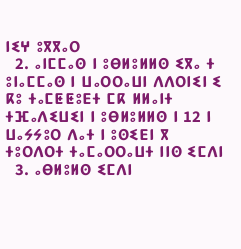ⵏⵉⵖ ⵓⴳⴳⴰⵔ
  2. ⴰⵏⵎⵎⴰⵙ ⵏ ⵓⴱⵍⵓⵍⵍⵙ ⵉⴳⴰ ⵜ ⵓⵏⴰⵎⵎⴰⵙ ⵏ ⵡⴰⵔⵔⴰⵡⵏ ⴷⴷⵔⵏⵉⵏ ⵉ ⴽⵓ ⵜⴰⵎⵟⵟⵓⴹⵜ ⵎⴽ ⵍⵍⴰⵏⵜ ⵜⴼⴰⴷⵉⵡⵉⵏ ⵏ ⵓⴱⵍⵓⵍⵍⵙ ⵏ 12 ⵏ ⵡⴰⵢⵢⵓⵔ ⴷⴰⵜ ⵏ ⵓⵙⵉⴹⵏ ⴳ ⵜⵓⵔⴷⵔⵜ ⵜⴰⵎⴰⵔⵔⴰⵡⵜ ⵏⵏⵙ ⵉⵎⴷⵏ
  3. ⴰⴱⵍⵓⵍⵙ ⵉⵎⴷⵏ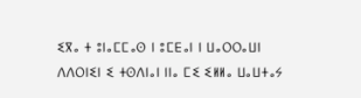ⵉⴳⴰ ⵜ ⵓⵏⴰⵎⵎⴰⵙ ⵏ ⵓⵎⴹⴰⵏ ⵏ ⵡⴰⵔⵔⴰⵡⵏ ⴷⴷⵔⵏⵉⵏ ⵉ ⵜⵙⴷⵏⴰⵏ ⵏⵏⴰ ⵎⵉ ⵉⵍⵍⴰ ⵡⴰⵡⵜⴰⵢ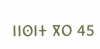ⵏⵏⵙⵏⵜ ⴳⵔ 45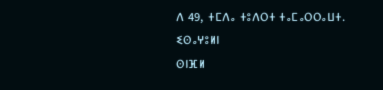ⴷ 49, ⵜⵎⴷⴰ ⵜⵓⴷⵔⵜ ⵜⴰⵎⴰⵔⵔⴰⵡⵜ.
ⵉⵙⴰⵖⵓⵍⵏ
ⵙⵏⴼⵍ